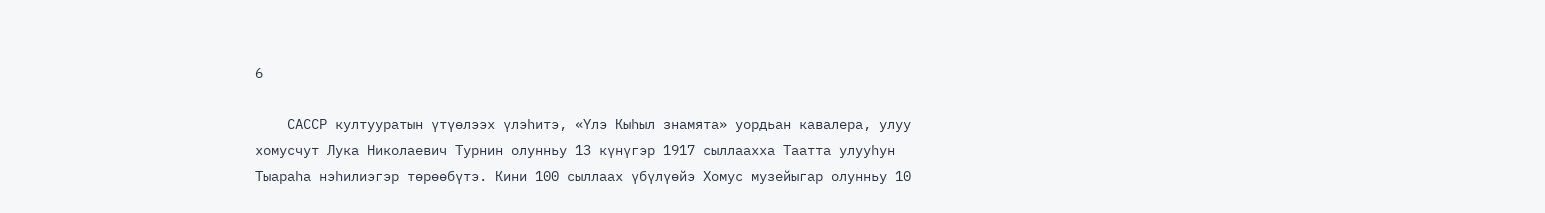6

    САССР култууратын үтүөлээх үлэһитэ, «Үлэ Кыһыл знамята» уордьан кавалера, улуу хомусчут Лука Николаевич Турнин олунньу 13 күнүгэр 1917 сыллаахха Таатта улууһун Тыараһа нэһилиэгэр төрөөбүтэ. Кини 100 сыллаах үбүлүөйэ Хомус музейыгар олунньу 10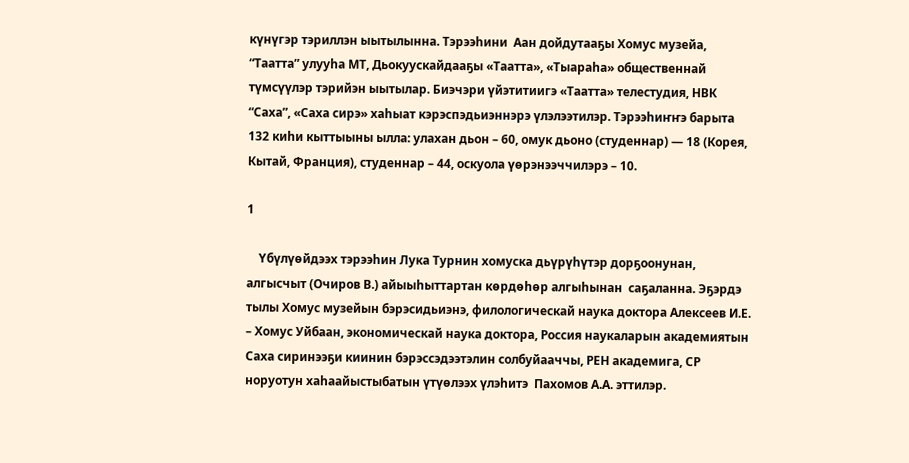күнүгэр тэриллэн ыытылынна. Тэрээһини  Аан дойдутааҕы Хомус музейа, “Таатта” улууһа МТ, Дьокуускайдааҕы «Таатта», «Тыараһа» общественнай түмсүүлэр тэрийэн ыытылар. Биэчэри үйэтитиигэ «Таатта» телестудия, НВК “Саха”, «Саха сирэ» хаһыат кэрэспэдьиэннэрэ үлэлээтилэр. Тэрээһиҥҥэ барыта 132 киһи кыттыыны ылла: улахан дьон – 60, омук дьоно (студеннар) — 18 (Корея, Кытай, Франция), студеннар – 44, оскуола үөрэнээччилэрэ – 10.

1

    Үбүлүөйдээх тэрээһин Лука Турнин хомуска дьүрүһүтэр дорҕоонунан, алгысчыт (Очиров В.) айыыһыттартан көрдөһөр алгыһынан  саҕаланна. Эҕэрдэ тылы Хомус музейын бэрэсидьиэнэ, филологическай наука доктора Алексеев И.Е. – Хомус Уйбаан, экономическай наука доктора, Россия наукаларын академиятын Саха сиринээҕи киинин бэрэссэдээтэлин солбуйааччы, РЕН академига, СР норуотун хаһаайыстыбатын үтүөлээх үлэһитэ  Пахомов А.А. эттилэр.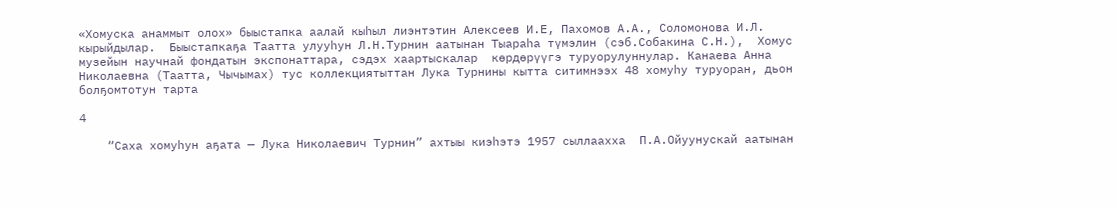«Хомуска анаммыт олох» быыстапка аалай кыһыл лиэнтэтин Алексеев И.Е, Пахомов А.А., Соломонова И.Л. кырыйдылар.  Быыстапкаҕа Таатта улууһун Л.Н.Турнин аатынан Тыараһа түмэлин (сэб.Собакина С.Н.),  Хомус музейын научнай фондатын экспонаттара, сэдэх хаартыскалар  көрдөрүүгэ туруорулуннулар. Канаева Анна Николаевна (Таатта, Чычымах) тус коллекциятыттан Лука Турнины кытта ситимнээх 48 хомуһу туруоран, дьон болҕомтотун тарта

4

    “Саха хомуһун аҕата — Лука Николаевич Турнин” ахтыы киэһэтэ 1957 сыллаахха  П.А.Ойуунускай аатынан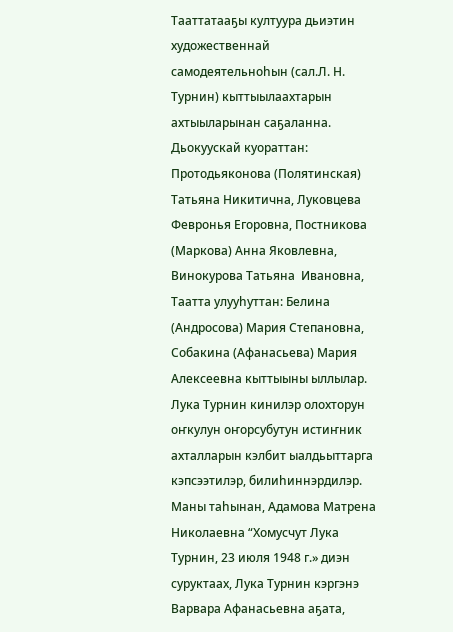Тааттатааҕы култуура дьиэтин художественнай самодеятельноһын (сал.Л. Н. Турнин) кыттыылаахтарын ахтыыларынан саҕаланна. Дьокуускай куораттан: Протодьяконова (Полятинская) Татьяна Никитична, Луковцева Февронья Егоровна, Постникова (Маркова) Анна Яковлевна, Винокурова Татьяна  Ивановна, Таатта улууһуттан: Белина (Андросова) Мария Степановна, Собакина (Афанасьева) Мария Алексеевна кыттыыны ыллылар. Лука Турнин кинилэр олохторун оҥкулун оҥорсубутун истиҥник ахталларын кэлбит ыалдьыттарга кэпсээтилэр, билиһиннэрдилэр. Маны таһынан, Адамова Матрена Николаевна “Хомусчут Лука Турнин, 23 июля 1948 г.» диэн суруктаах, Лука Турнин кэргэнэ Варвара Афанасьевна аҕата,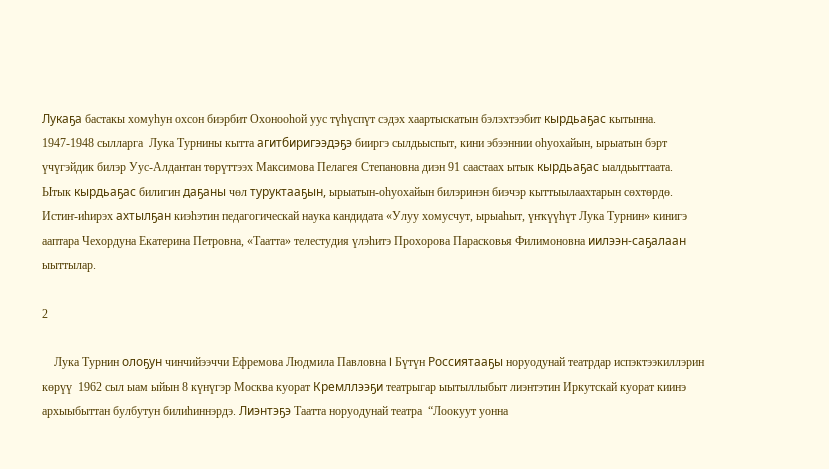Лукаҕа бастакы хомуһун охсон биэрбит Охонооһой уус түһүспүт сэдэх хаартыскатын бэлэхтээбит кырдьаҕас кытынна. 1947-1948 сылларга  Лука Турнины кытта агитбиригээдэҕэ бииргэ сылдьыспыт, кини эбээннии оһуохайын, ырыатын бэрт үчүгэйдик билэр Уус-Алдантан төрүттээх Максимова Пелагея Степановна диэн 91 саастаах ытык кырдьаҕас ыалдьыттаата.  Ытык кырдьаҕас билигин даҕаны чөл туруктааҕын, ырыатын-оһуохайын билэринэн биэчэр кыттыылаахтарын сөхтөрдө. Истиҥ-иһирэх ахтылҕан киэһэтин педагогическай наука кандидата «Улуу хомусчут, ырыаһыт, үҥкүүһүт Лука Турнин» кинигэ ааптара Чехордуна Екатерина Петровна, «Таатта» телестудия үлэһитэ Прохорова Парасковья Филимоновна иилээн-саҕалаан ыыттылар.

2

    Лука Турнин олоҕун чинчийээччи Ефремова Людмила Павловна I Бүтүн Россиятааҕы норуодунай театрдар испэктээкиллэрин көрүү  1962 сыл ыам ыйын 8 күнүгэр Москва куорат Кремллээҕи театрыгар ыытыллыбыт лиэнтэтин Иркутскай куорат киинэ архыыбыттан булбутун билиһиннэрдэ. Лиэнтэҕэ Таатта норуодунай театра  “Лоокуут уонна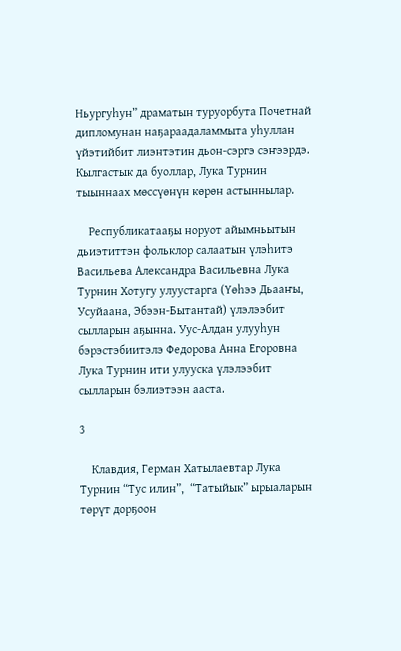Ньургуһун” драматын туруорбута Почетнай дипломунан наҕараадаламмыта уһуллан үйэтийбит лиэнтэтин дьон-сэргэ сэҥээрдэ. Кылгастык да буоллар, Лука Турнин тыыннаах мөссүөнүн көрөн астыннылар.

    Республикатааҕы норуот айымньытын дьиэтиттэн фольклор салаатын үлэһитэ Васильева Александра Васильевна Лука Турнин Хотугу улуустарга (Үөһээ Дьааҥы, Усуйаана, Эбээн-Бытантай) үлэлээбит сылларын аҕынна. Уус-Алдан улууһун бэрэстэбиитэлэ Федорова Анна Егоровна Лука Турнин ити улууска үлэлээбит сылларын бэлиэтээн ааста.

3

    Клавдия, Герман Хатылаевтар Лука Турнин “Тус илин”,  “Татыйык” ырыаларын төрүт дорҕоон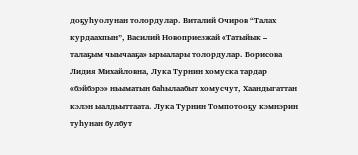доҕуһуолунан толордулар. Виталий Очиров “Талах курдаахпын”, Василий Новоприезжай «Татыйык – талаҕым чыычааҕа» ырыалары толордулар. Борисова Лидия Михайловна, Лука Турнин хомуска тардар «бэйбэрэ» ньыматын баһылаабыт хомусчут, Хаандыгаттан кэлэн ыалдьыттаата. Лука Турнин Томпотооҕу кэмнэрин туһунан булбут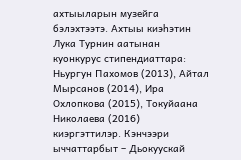ахтыыларын музейга бэлэхтээтэ. Ахтыы киэһэтин Лука Турнин аатынан куонкурус стипендиаттара: Ньургун Пахомов (2013), Айтал Мырсанов (2014), Ира Охлопкова (2015), Токуйаана Николаева (2016) киэргэттилэр. Кэнчээри ыччаттарбыт – Дьокуускай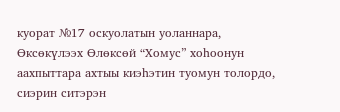куорат №17 оскуолатын уоланнара,  Өксөкүлээх Өлөксөй “Хомус” хоһоонун аахпыттара ахтыы киэһэтин туомун толордо, сиэрин ситэрэн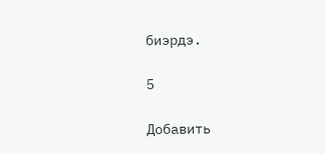биэрдэ.

5

Добавить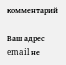комментарий

Ваш адрес email не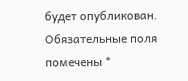будет опубликован. Обязательные поля помечены *